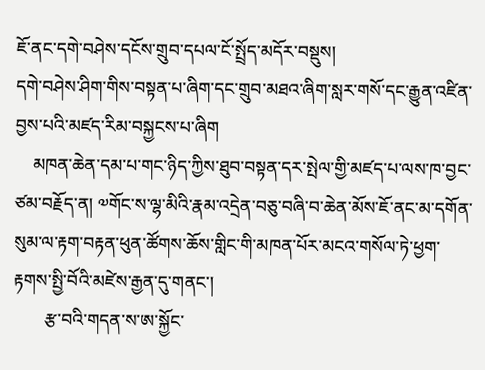ཇོ་ནང་དགེ་བཤེས་དངོས་གྲུབ་དཔལ་ངོ་སྤྲོད་མདོར་བསྡུས།
དགེ་བཤེས་ཤིག་གིས་བསྟན་པ་ཞིག་དང་གྲུབ་མཐའ་ཞིག་སླར་གསོ་དང་རྒྱུན་འཛིན་བྱས་པའི་མཛད་རིམ་བསྐྱངས་པ་ཞིག
    མཁན་ཆེན་དམ་པ་གང་ཉིད་ཀྱིས་ཐུབ་བསྟན་དར་སྤེལ་གྱི་མཛད་པ་ལས་ཁ་བྱང་ཙམ་བརྗོད་ན། ༧གོང་ས་ལྷ་མིའི་རྣམ་འདྲེན་བཅུ་བཞི་བ་ཆེན་མོས་ཇོ་ནང་མ་དགོན་སུམ་ལ་རྟག་བརྟན་ཕུན་ཚོགས་ཆོས་གླིང་གི་མཁན་པོར་མངའ་གསོལ་ཏེ་ཕྱག་རྟགས་སྤྱི་བོའི་མཛེས་རྒྱན་དུ་གནང་།
       རྩ་བའི་གདན་ས་ཨ་སྐྱོང་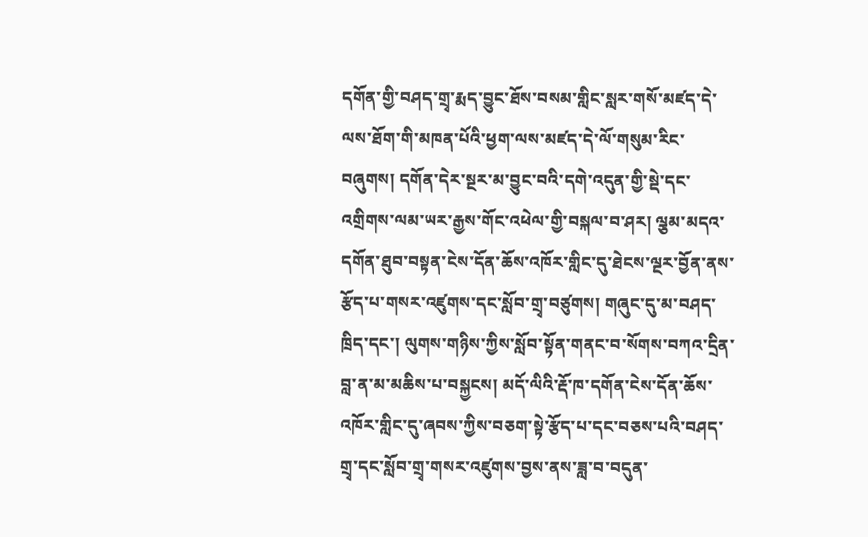དགོན་གྱི་བཤད་གྲྭ་རྨད་བྱུང་ཐོས་བསམ་གླིང་སླར་གསོ་མཛད་དེ་ལས་ཐོག་གི་མཁན་པོའི་ཕྱག་ལས་མཛད་དེ་ལོ་གསུམ་རིང་བཞུགས། དགོན་དེར་སྔར་མ་བྱུང་བའི་དགེ་འདུན་གྱི་སྡེ་དང་འགྲིགས་ལམ་ཡར་རྒྱས་གོང་འཕེལ་གྱི་བསྐལ་བ་ཤར། ལྕམ་མདའ་དགོན་ཐུབ་བསྟན་ངེས་དོན་ཆོས་འཁོར་གླིང་དུ་ཐེངས་ལྔར་བྱོན་ནས་རྩོད་པ་གསར་འཛུགས་དང་སློབ་གྲྭ་བཙུགས། གཞུང་དུ་མ་བཤད་ཁྲིད་དང་། ལུགས་གཉིས་ཀྱིས་སློབ་སྟོན་གནང་བ་སོགས་བཀའ་དྲིན་བླ་ན་མ་མཆིས་པ་བསྐྱངས། མདོ་ལིའི་རྡོ་ཁ་དགོན་ངེས་དོན་ཆོས་འཁོར་གླིང་དུ་ཞབས་ཀྱིས་བཅག་སྟེ་རྩོད་པ་དང་བཅས་པའི་བཤད་གྲྭ་དང་སློབ་གྲྭ་གསར་འཛུགས་བྱས་ནས་ཟླ་བ་བདུན་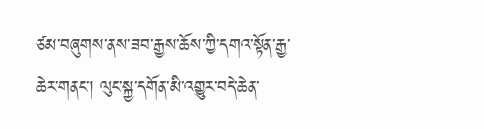ཙམ་བཞུགས་ནས་ཟབ་རྒྱས་ཆོས་ཀྱི་དགའ་སྟོན་རྒྱ་ཆེར་གནང་། ལུང་སྐྱ་དགོན་མི་འགྱུར་བདེ་ཆེན་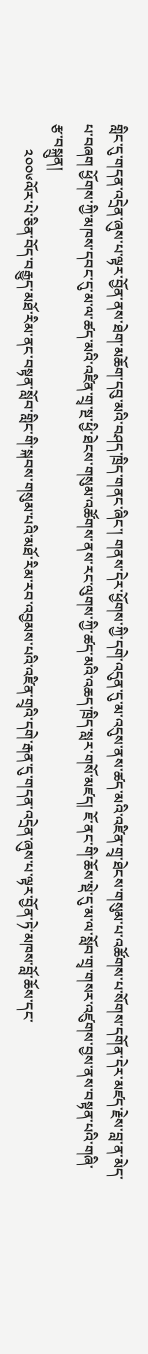གླིང་དུ་གདན་འདྲེན་ཞུས་པ་ལྟར་བྱོན་ནས་ཐེག་མཆོག་དབུ་མའི་བཤད་ཁྲིད་གནང་ཞིང་། གནས་དེར་ཕྱོགས་ཀྱི་དགེ་འདུན་དུ་མ་འདུས་ནས་ཚད་མའི་འཛིན་གྲྭ་ཐེངས་གསུམ་པ་འཚོགས་པ་སོགས་དགོན་དེར་མཛད་རྗེས་བླ་ན་མེད་པ་བཞག ཕྱོགས་ཀྱི་མཁས་དབང་དུ་མ་ལ་ཚད་མའི་འཛིན་གྲྭ་སྔ་ཕྱི་ཐེངས་གསུམ་འཚོགས་ནས་རང་ལུགས་ཀྱི་ཚད་མའི་འཆད་ཁྲིད་སླར་གསོ་མཛད། ཇོ་ནང་གི་ཆོས་སྡེ་དུ་མ་ལ་སློབ་གྲྭ་གསར་འཛུགས་བྱས་ནས་བསྟན་པའི་གཞི་རྩ་བསྐྲུན།
       ༢༠༠༦ལོར་པེ་ཅིན་བོད་བརྒྱུད་མཐོ་རིམ་ནང་བསྟན་སློབ་གླིང་གི་སྐབས་གསུམ་པའི་མཐོ་རིམ་རབ་འབྱམས་པའི་འཛིན་གྲྭའི་དགེ་རྒན་དུ་གདན་འདྲེན་ཞུས་པ་ལྟར་བྱོན་ཏེ་མཁས་བློ་ཆོས་དང་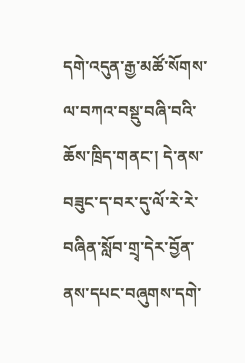དགེ་འདུན་རྒྱ་མཚོ་སོགས་ལ་བཀའ་བསྡུ་བཞི་བའི་ཆོས་ཁྲིད་གནང་། དེ་ནས་བཟུང་ད་བར་དུ་ལོ་རེ་རེ་བཞིན་སློབ་གྲྭ་དེར་བྱོན་ནས་དཔང་བཞུགས་དགེ་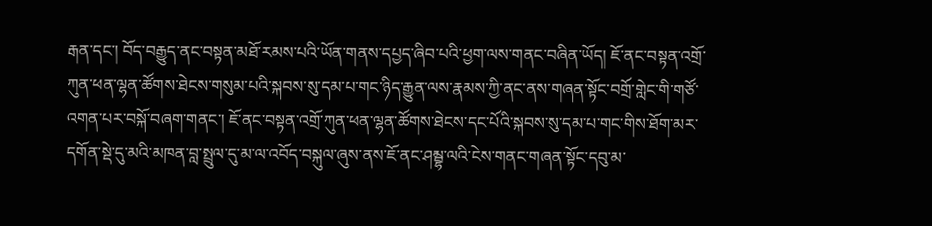རྒན་དང་། བོད་བརྒྱུད་ནང་བསྟན་མཐོ་རམས་པའི་ཡོན་གནས་དཔྱད་ཞིབ་པའི་ཕྱག་ལས་གནང་བཞིན་ཡོད། ཇོ་ནང་བསྟན་འགྲོ་ཀུན་ཕན་ལྷན་ཚོགས་ཐེངས་གསུམ་པའི་སྐབས་སུ་དམ་པ་གང་ཉིད་རྒྱུན་ལས་རྣམས་ཀྱི་ནང་ནས་གཞན་སྟོང་བགྲོ་གླེང་གི་གཙོ་འགན་པར་བསྐོ་བཞག་གནང་། ཇོ་ནང་བསྟན་འགྲོ་ཀུན་ཕན་ལྷན་ཚོགས་ཐེངས་དང་པོའི་སྐབས་སུ་དམ་པ་གང་གིས་ཐོག་མར་དགོན་སྡེ་དུ་མའི་མཁན་བླ་སྤྲུལ་དུ་མ་ལ་འབོད་བསྐུལ་ཞུས་ནས་ཇོ་ནང་ཤམྦྷ་ལའི་ངེས་གནང་གཞན་སྟོང་དབུ་མ་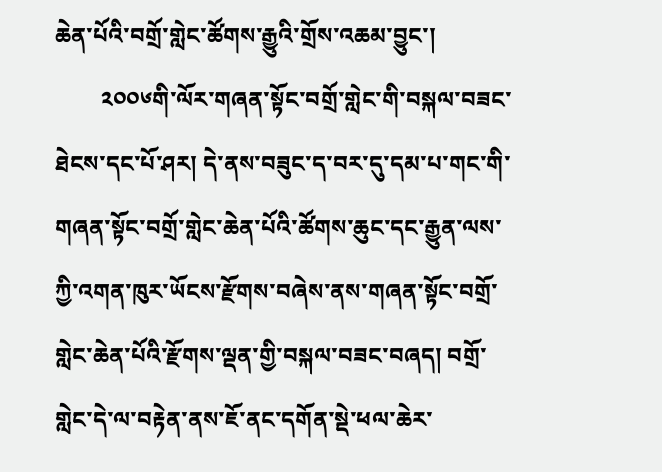ཆེན་པོའི་བགྲོ་གླེང་ཚོགས་རྒྱུའི་གྲོས་འཆམ་བྱུང་།
        ༢༠༠༦གི་ལོར་གཞན་སྟོང་བགྲོ་གླེང་གི་བསྐལ་བཟང་ཐེངས་དང་པོ་ཤར། དེ་ནས་བཟུང་ད་བར་དུ་དམ་པ་གང་གི་གཞན་སྟོང་བགྲོ་གླེང་ཆེན་པོའི་ཚོགས་ཆུང་དང་རྒྱུན་ལས་ཀྱི་འགན་ཁུར་ཡོངས་རྫོགས་བཞེས་ནས་གཞན་སྟོང་བགྲོ་གླེང་ཆེན་པོའི་རྫོགས་ལྡན་གྱི་བསྐལ་བཟང་བཞད། བགྲོ་གླེང་དེ་ལ་བརྟེན་ནས་ཇོ་ནང་དགོན་སྡེ་ཕལ་ཆེར་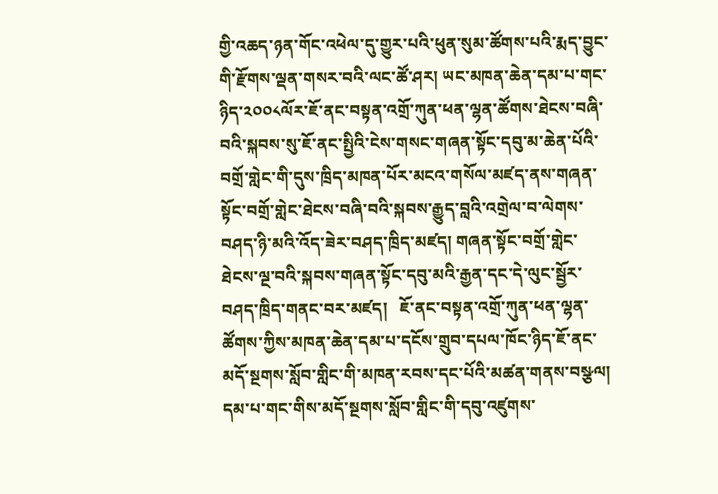གྱི་འཆད་ཉན་གོང་འཕེལ་དུ་གྱུར་པའི་ཕུན་སུམ་ཚོགས་པའི་རྨད་བྱུང་གི་རྫོགས་ལྡན་གསར་བའི་ལང་ཚོ་ཤར། ཡང་མཁན་ཆེན་དམ་པ་གང་ཉིད་༢༠༠༨ལོར་ཇོ་ནང་བསྟན་འགྲོ་ཀུན་ཕན་ལྷན་ཚོགས་ཐེངས་བཞི་བའི་སྐབས་སུ་ཇོ་ནང་སྤྱིའི་ངེས་གསང་གཞན་སྟོང་དབུ་མ་ཆེན་པོའི་བགྲོ་གླེང་གི་དུས་ཁྲིད་མཁན་པོར་མངའ་གསོལ་མཛད་ནས་གཞན་སྟོང་བགྲོ་གླེང་ཐེངས་བཞི་བའི་སྐབས་རྒྱུད་བླའི་འགྲེལ་བ་ལེགས་བཤད་ཉི་མའི་འོད་ཟེར་བཤད་ཁྲིད་མཛད། གཞན་སྟོང་བགྲོ་གླེང་ཐེངས་ལྔ་བའི་སྐབས་གཞན་སྟོང་དབུ་མའི་རྒྱན་དང་དེ་ལུང་སྦྱོར་བཤད་ཁྲིད་གནང་བར་མཛད།   ཇོ་ནང་བསྟན་འགྲོ་ཀུན་ཕན་ལྷན་ཚོགས་ཀྱིས་མཁན་ཆེན་དམ་པ་དངོས་གྲུབ་དཔལ་ཁོང་ཉིད་ཇོ་ནང་མདོ་སྔགས་སློབ་གླིང་གི་མཁན་རབས་དང་པོའི་མཚན་གནས་བསྩལ། དམ་པ་གང་གིས་མདོ་སྔགས་སློབ་གླིང་གི་དབུ་འཛུགས་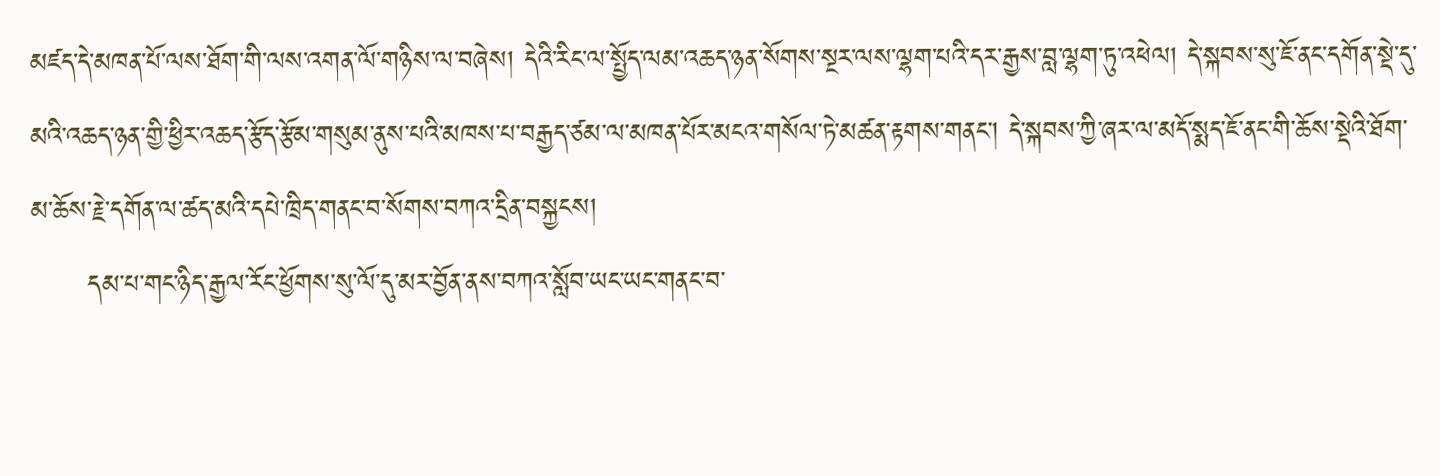མཛད་དེ་མཁན་པོ་ལས་ཐོག་གི་ལས་འགན་ལོ་གཉིས་ལ་བཞེས། དེའི་རིང་ལ་སྤྱོད་ལམ་འཆད་ཉན་སོགས་སྔར་ལས་ལྷག་པའི་དར་རྒྱས་བླ་ལྷག་ཏུ་འཕེལ། དེ་སྐབས་སུ་ཇོ་ནང་དགོན་སྡེ་དུ་མའི་འཆད་ཉན་གྱི་ཕྱིར་འཆད་རྩོད་རྩོམ་གསུམ་ནུས་པའི་མཁས་པ་བརྒྱད་ཙམ་ལ་མཁན་པོར་མངའ་གསོལ་ཏེ་མཚན་རྟགས་གནང་། དེ་སྐབས་ཀྱི་ཞར་ལ་མདོ་སྨད་ཇོ་ནང་གི་ཆོས་སྡེའི་ཐོག་མ་ཆོས་རྗེ་དགོན་ལ་ཚད་མའི་དཔེ་ཁྲིད་གནང་བ་སོགས་བཀའ་དྲིན་བསྐྱངས།
      དམ་པ་གང་ཉིད་རྒྱལ་རོང་ཕྱོགས་སུ་ལོ་དུ་མར་བྱོན་ནས་བཀའ་སློབ་ཡང་ཡང་གནང་བ་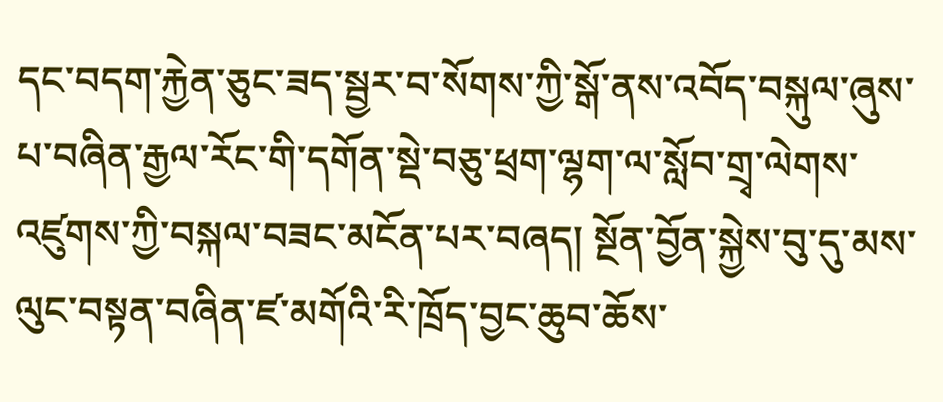དང་བདག་རྐྱེན་ཅུང་ཟད་སྦྱར་བ་སོགས་ཀྱི་སྒོ་ནས་འབོད་བསྐུལ་ཞུས་པ་བཞིན་རྒྱལ་རོང་གི་དགོན་སྡེ་བཅུ་ཕྲག་ལྷག་ལ་སློབ་གྲྭ་ལེགས་འཛུགས་ཀྱི་བསྐལ་བཟང་མངོན་པར་བཞད། སྔོན་བྱོན་སྐྱེས་བུ་དུ་མས་ལུང་བསྟན་བཞིན་ཛ་མགོའི་རི་ཁྲོད་བྱང་ཆུབ་ཆོས་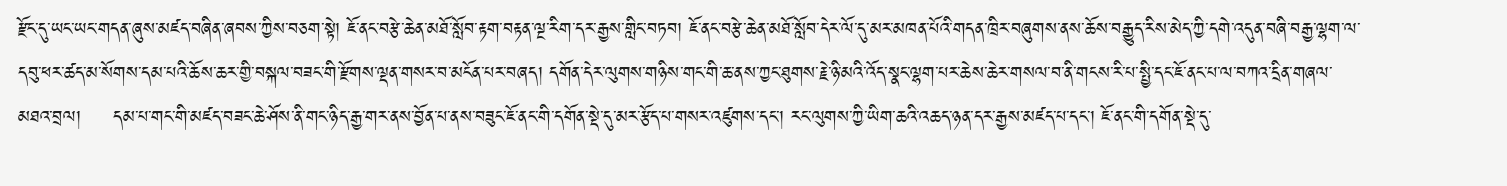རྫོང་དུ་ཡང་ཡང་གདན་ཞུས་མཛད་བཞིན་ཞབས་ཀྱིས་བཅག་སྟེ། ཇོ་ནང་བརྩེ་ཆེན་མཐོ་སློབ་རྟག་བརྟན་ལྔ་རིག་དར་རྒྱས་གླིང་བཏབ། ཇོ་ནང་བརྩེ་ཆེན་མཐོ་སློབ་དེར་ལོ་དུ་མར་མཁན་པོའི་གདན་ཁྲིར་བཞུགས་ནས་ཆོས་བརྒྱུད་རིས་མེད་ཀྱི་དགེ་འདུན་བཞི་བརྒྱ་ལྷག་ལ་དབུ་ཕར་ཚད་མ་སོགས་དམ་པའི་ཆོས་ཆར་གྱི་བསྐལ་བཟང་གི་རྫོགས་ལྡན་གསར་བ་མངོན་པར་བཞད། དགོན་དེར་ལུགས་གཉིས་གང་གི་ཆ་ནས་ཀྱང་ཐུགས་རྗེ་ཉི་མའི་འོད་སྣང་ལྷག་པར་ཆེས་ཆེར་གསལ་བ་ནི་གངས་རི་པ་སྤྱི་དང་ཇོ་ནང་པ་ལ་བཀའ་དྲིན་གཞལ་མཐའ་བྲལ།     དམ་པ་གང་གི་མཛད་བཟང་ཆེ་ཤོས་ནི་གང་ཉིད་རྒྱ་གར་ནས་བྱོན་པ་ནས་བཟུང་ཇོ་ནང་གི་དགོན་སྡེ་དུ་མར་རྩོད་པ་གསར་འཛུགས་དང་། རང་ལུགས་ཀྱི་ཡིག་ཆའི་འཆད་ཉན་དར་རྒྱས་མཛད་པ་དང་། ཇོ་ནང་གི་དགོན་སྡེ་དུ་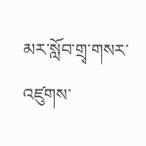མར་སློབ་གྲྭ་གསར་འཛུགས་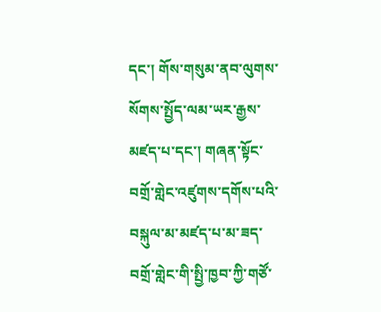དང་། གོས་གསུམ་ནབ་ལུགས་སོགས་སྤྱོད་ལམ་ཡར་རྒྱས་མཛད་པ་དང་། གཞན་སྟོང་བགྲོ་གླེང་འཛུགས་དགོས་པའི་བསྐུལ་མ་མཛད་པ་མ་ཟད་བགྲོ་གླེང་གི་སྤྱི་ཁྱབ་ཀྱི་གཙོ་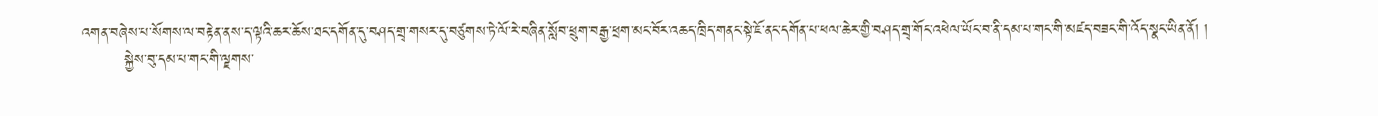འགན་བཞེས་པ་སོགས་ལ་བརྟེན་ནས་ད་ལྟའི་ཆར་ཆོས་ཐང་དགོན་དུ་བཤད་གྲྭ་གསར་དུ་བཙུགས་ཏེ་ལོ་རེ་བཞིན་སློབ་ཕྲུག་བརྒྱ་ཕྲག་མང་བོར་འཆད་ཁྲིད་གནང་སྟེ་ཇོ་ནང་དགོན་པ་ཕལ་ཆེར་གྱི་བཤད་གྲྭ་གོང་འཕེལ་ཡོང་བ་ནི་དམ་པ་གང་གི་མཛད་བཟང་གི་འོད་སྣང་ཡིན་ནོ། །
        སྐྱེས་བུ་དམ་པ་གང་གི་ལྗགས་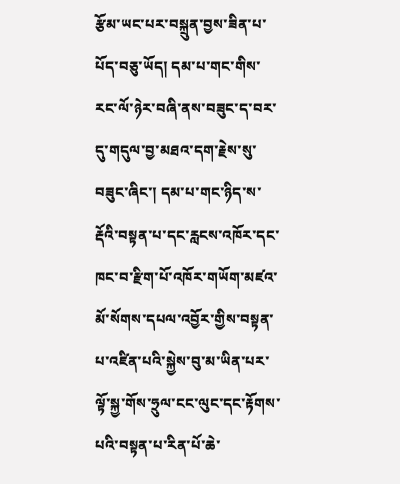རྩོམ་ཡང་པར་བསྐྲུན་བྱས་ཟིན་པ་པོད་བཅུ་ཡོད། དམ་པ་གང་གིས་རང་ལོ་ཉེར་བཞི་ནས་བཟུང་ད་བར་དུ་གདུལ་བྱ་མཐའ་དག་རྗེས་སུ་བཟུང་ཞིང་། དམ་པ་གང་ཉིད་ས་རྡོའི་བསྟན་པ་དང་རླངས་འཁོར་དང་ཁང་བ་རྫིག་པོ་འཁོར་གཡོག་མཛའ་མོ་སོགས་དཔལ་འབྱོར་གྱིས་བསྟན་པ་འཛིན་པའི་སྐྱེས་བུ་མ་ཡིན་པར་ལྟོ་སྐྱ་གོས་ཧྲུལ་ངང་ལུང་དང་རྟོགས་པའི་བསྟན་པ་རིན་པོ་ཆེ་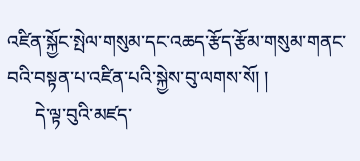འཛིན་སྐྱོང་སྤེལ་གསུམ་དང་འཆད་རྩོད་རྩོམ་གསུམ་གནང་བའི་བསྟན་པ་འཛིན་པའི་སྐྱེས་བུ་ལགས་སོ། །
      དེ་ལྟ་བུའི་མཛད་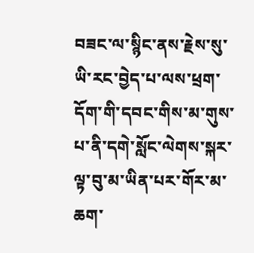བཟང་ལ་སྙིང་ནས་རྗེས་སུ་ཡི་རང་བྱེད་པ་ལས་ཕྲག་དོག་གི་དབང་གིས་མ་གུས་པ་ནི་དགེ་སློང་ལེགས་སྐར་ལྟ་བུ་མ་ཡིན་པར་གོར་མ་ཆག་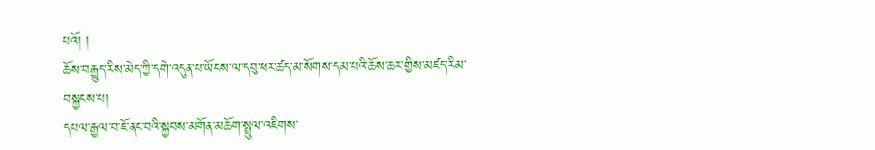པའོ། །
ཆོས་བརྒྱུད་རིས་མེད་ཀྱི་དགེ་འདུན་པ་ཡོངས་ལ་དབུ་ཕར་ཚད་མ་སོགས་དམ་པའི་ཆོས་ཆར་གྱིས་མཛད་རིམ་བསྐྱངས་པ།
དཔལ་རྒྱལ་བ་ཇོ་ནང་བའི་སྐྱབས་མགོན་མཆོག་སྤྲུལ་འཇིགས་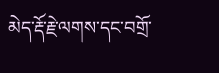མེད་རྡོ་རྗེ་ལགས་དང་བགྲོ་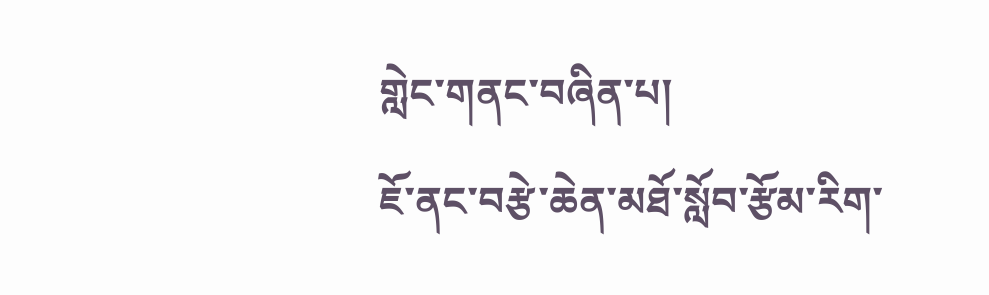གླེང་གནང་བཞིན་པ།
ཇོ་ནང་བརྩེ་ཆེན་མཐོ་སློབ་རྩོམ་རིག་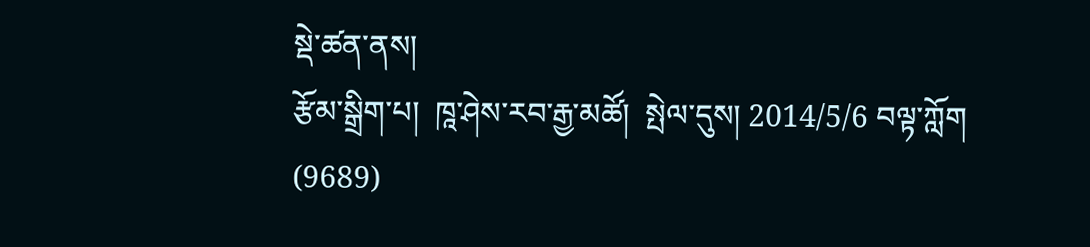སྡེ་ཚན་ནས།
རྩོམ་སྒྲིག་པ།  ཁཱ་ཤེས་རབ་རྒྱ་མཚོ།  སྤེལ་དུས། 2014/5/6 བལྟ་ཀློག (9689)